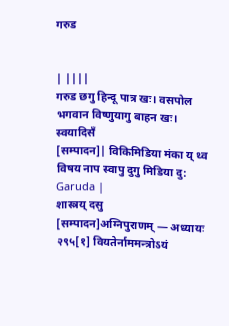गरुड


| ||||
गरुड छगु हिन्दू पात्र खः। वसपोल भगवान विष्णुयागु बाहन खः।
स्वयादिसँ
[सम्पादन]| विकिमिडिया मंका य् थ्व विषय नाप स्वापु दुगु मिडिया दु: Garuda |
शास्त्रय् दसु
[सम्पादन]अग्निपुराणम् — अध्यायः २९५[१] वियतेर्नाममन्त्रोऽयं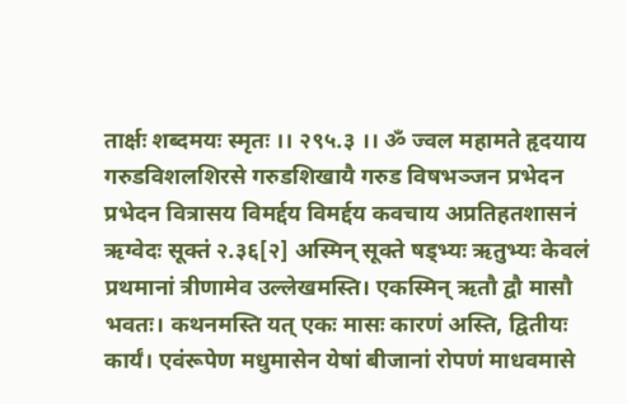तार्क्षः शब्दमयः स्मृतः ।। २९५.३ ।। ॐ ज्वल महामते हृदयाय गरुडविशलशिरसे गरुडशिखायै गरुड विषभञ्जन प्रभेदन प्रभेदन वित्रासय विमर्द्दय विमर्द्दय कवचाय अप्रतिहतशासनं
ऋग्वेदः सूक्तं २.३६[२] अस्मिन् सूक्ते षड्भ्यः ऋतुभ्यः केवलं प्रथमानां त्रीणामेव उल्लेखमस्ति। एकस्मिन् ऋतौ द्वौ मासौ भवतः। कथनमस्ति यत् एकः मासः कारणं अस्ति, द्वितीयः कार्यं। एवंरूपेण मधुमासेन येषां बीजानां रोपणं माधवमासे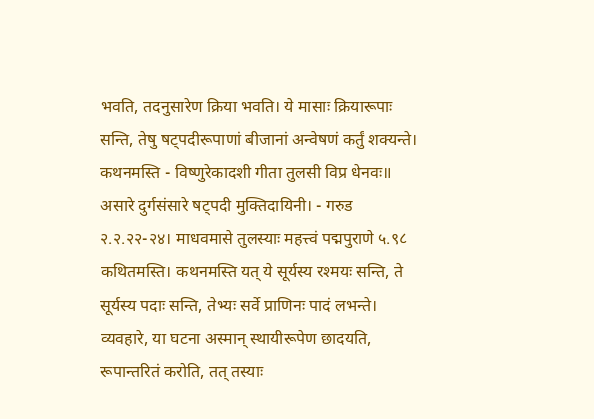भवति, तदनुसारेण क्रिया भवति। ये मासाः क्रियारूपाः सन्ति, तेषु षट्पदीरूपाणां बीजानां अन्वेषणं कर्तुं शक्यन्ते। कथनमस्ति - विष्णुरेकादशी गीता तुलसी विप्र धेनवः॥ असारे दुर्गसंसारे षट्पदी मुक्तिदायिनी। - गरुड २.२.२२-२४। माधवमासे तुलस्याः महत्त्वं पद्मपुराणे ५.९८ कथितमस्ति। कथनमस्ति यत् ये सूर्यस्य रश्मयः सन्ति, ते सूर्यस्य पदाः सन्ति, तेभ्यः सर्वे प्राणिनः पादं लभन्ते। व्यवहारे, या घटना अस्मान् स्थायीरूपेण छादयति, रूपान्तरितं करोति, तत् तस्याः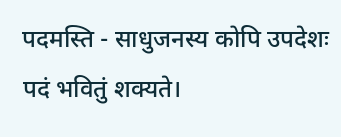पदमस्ति - साधुजनस्य कोपि उपदेशः पदं भवितुं शक्यते।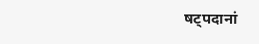षट्पदानां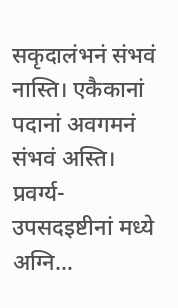सकृदालंभनं संभवं नास्ति। एकैकानां पदानां अवगमनं संभवं अस्ति। प्रवर्ग्य-उपसदइष्टीनां मध्ये अग्नि…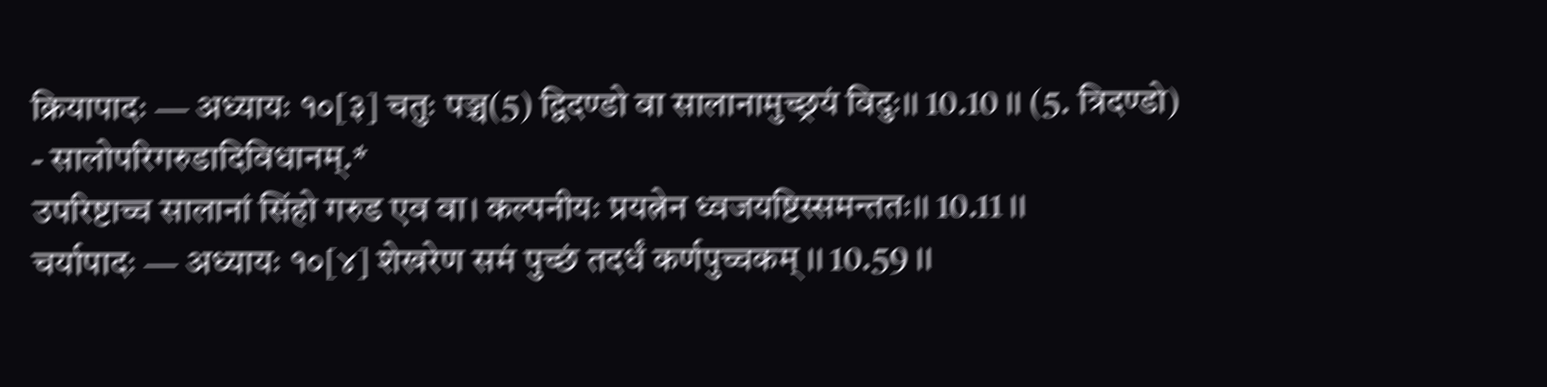क्रियापादः — अध्यायः १०[३] चतुः पञ्च(5) द्विदण्डो वा सालानामुच्छ्रयं विदुः।। 10.10 ।। (5. त्रिदण्डो)
- सालोपरिगरुडादिविधानम्.*
उपरिष्टाच्च सालानां सिंहो गरुड एव वा। कल्पनीयः प्रयत्नेन ध्वजयष्टिस्समन्ततः।। 10.11 ।।
चर्यापादः — अध्यायः १०[४] शेखरेण समं पुच्छं तदर्धं कर्णपुच्चकम् ।। 10.59 ।।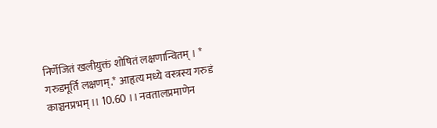निर्णेजितं खलीयुक्तं शोषितं लक्षणान्वितम् । * गरुडमूर्ति लक्षणम्.* आहृत्य मध्ये वस्त्रस्य गरुडं काञ्चनप्रभम् ।। 10.60 ।। नवतालप्रमाणेन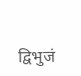द्विभुजं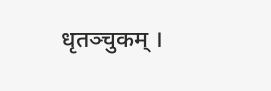धृतञ्चुकम् ।